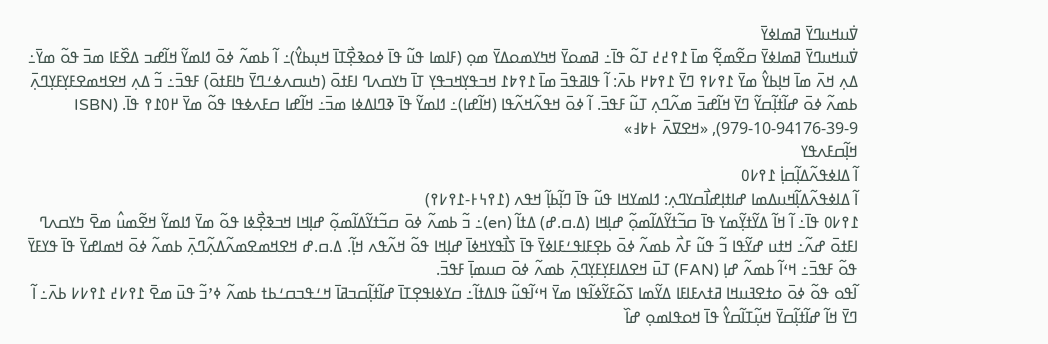ߜ߭ߎߞߎߣߌ߫ ߥߘߊߦߌ߫
ߜ߭ߎߞߎߣߌ߫ ߥߘߊߦߌ߫ ߛߐ߬ߘߐ߲߬ ߘߊ߫ ߁߉߄߄ ߠߋ߬ ߟߊ߫߸ ߥߘߋߌ߫ ߞߤߌߘߋߡߌ߫ ߘߋ߲ (ߓߊߘߊ ߟߎ߬ ߟߊ߫ ߦߋߢߐ߲߯ߠߊ߫ ߞߎ߲ߕߌ߮)߸ ߊ߬ ߕߘߍ߬ ߦߋ߫ ߗߊߘߌ߬ ߞߊ߬ߝߏ ߡߐ߰ߓߊ ߘߏ߫ ߟߋ߬ ߘߌ߫߸ ߡߍ߲ ߞߍ߫ ߘߊ߫ ߞߊ߲ߕߌ߮ ߘߌ߫ ߁߉߇߉ ߣߌ߫ ߁߉߈߂ ߕߍ߫: ߊ߬ ߟߊߥߟߏ߫ ߘߊ߫ ߁߉߈߁ ߞߏߟߌ߲ߞߏߟߌ߲ ߠߊ߫ ߤߌߛߍߣ ߊߓߙߋ߫ (ߤߎߛߍߦߑߣߌ߫ ߤߊߓߙߋ߫) ߓߟߏ߫߸ ߏ߬ ߡߍ߲ ߞߐߞߘߐߓߌ߲ߓߌ߲ߣߍ߲߫ ߕߘߍ߬ ߦߋ߫ ߝߊ߬ߙߊ߲߬ߛߌ߬ ߣߌ߫ ߞߊ߬ߝߏ߫ ߘߍ߬ߣߍ߲ ߠߎ߬ ߓߟߏ߫. ߊ߬ ߦߋ߫ ߞߟߍ߬ߞߍ߬ߟߊ (ߞߊ߬ߝߊ)߸ ߗߊߘߌ߬ ߟߊ߫ ߢߣߊߡߦߊ ߘߏ߫߸ ߞߊ߬ߝߊ ߛߓߍߦߟߊ ߟߋ߬ ߘߌ߫ ߂߀߁߉ ߟߊ߫. (ISBN 979-10-94176-39-9), «ߞߐߜߍ߫ ߅߈߃»
ߞߊ߲߬ߛߓߍߟߌ
ߊ߬ ߡߊߦߟߍ߬ߡߊ߲߬ߛߊ߲߭ ߁߉߇߀
ߊ߬ ߡߊߦߟߍ߬ߡߊ߲߬ߞߎߡߘߊ ߝߊߙߊ߲ߝߊ߯ߛߌߣߍ߲: ߗߊߘߌߞߊ ߟߎ߬ ߟߊ߫ ߣߊ߲߬ߕߊ߲߬ ߞߟߍ (߁߉߆߅-߁߉߇߉)
߁߉߇߀ ߟߊ߫߸ ߊ߬ ߞߊ߬ ߡߌ߬ߙߌ߲߬ߘߌ ߟߊ߫ ߛߏ߬ߙߌ߬ߡߊ߬ߘߋ߲߬ ߝߊ߲ߞߊ (ߡ.ߛ.ߝ) ߡߙߊ߬ (en)߸ ߏ߬ ߕߘߍ߬ ߦߋ߫ ߛߏ߬ߙߌ߬ߡߊ߬ߘߋ߲߬ ߝߊ߲ߞߊ ߞߏߢߐ߲߯ߦߊ ߟߋ߬ ߘߌ߫ ߗߊߘߌ߬ ߞߐ߬ߘߎ߮ ߘߐ߫ ߤߌߛߍߣ ߊߓߙߋ߫ ߝߍ߬߸ ߞߙߎ ߝߌ߬ߟߊ ߏ߬ ߟߎ߬ ߓߍ߯ ߕߘߍ߬ ߦߋ߫ ߕߐ߲ߓߊߟߑߓߊߦߌ߫ ߟߊ߫ ߖߊ߯ߟߌߞߦߊ߫ ߝߊ߲ߞߊ ߟߋ߬ ߞߍ߬ߟߍ ߞߊ߲߬. ߡ.ߛ.ߝ ߞߐߞߘߐߘߍ߬ߡߍ߲߬ߣߍ߲߫ ߕߘߍ߬ ߦߋ߫ ߞߘߊߝߌ߫ ߟߊ߫ ߟߌߓߌ߫ ߟߋ߬ ߓߟߏ߫߸ ߞߵߊ߬ ߕߘߍ߬ ߝߊ߲ (FAN) ߠߎ߫ ߞߐߡߊߓߌ߲ߓߌ߲ߣߍ߲߫ ߕߘߍ߬ ߦߋ߫ ߛߎߘߊ߲߫ ߓߟߏ߫.
ߊ߬ߟߋ ߟߋ߬ ߦߋ߫ ߋߙߐߔߎߞߊ ߥߙߍߓߊߓߊ ߡߌ߬ߘߊ ߖߋ߬ߓߌ߬ߦߊ߬ߟߊ ߘߌ߫ ߞߵߊ߬ߟߎ߬ ߟߊߡߙߊ߬߸ ߛߌߦߊߟߐ߲ߠߊ߫ ߝߊ߬ߙߊ߲߬ߛߏߥߊ߫ ߞߑߟߏߛߑߕߙ ߕߘߍ߬ ߦߴߏ߬ ߟߎ߫ ߘߐ߫ ߁߉߇߄ ߁߉߇߇ ߕߍ߫߸ ߊ߬ ߣߌ߫ ߞߊ߬ ߝߊ߬ߙߊ߲߬ߛߌ߫ ߞߎ߲߬ߠߊ߬ߛߌ߮ ߟߊ߫ ߞߋߟߊߘߋ߲ ߝߊ߰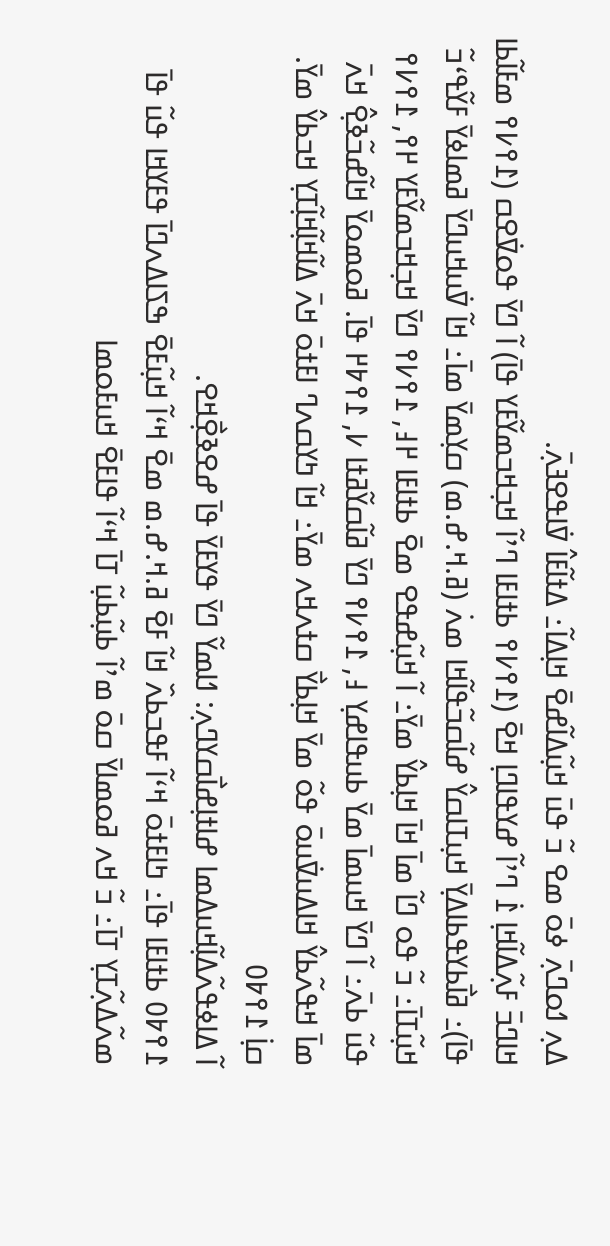ߡߍ߲ ߗߋߣߍ߲߫ ߦߋ߫ ߘߐ ߏ߬ ߟߎ߫ ߞߎ߲߬ߡߊ߬ߝߐ߫ ߞߊ߲ߡߊ߬߸ ߡߙߊ߬ߓߊ߮ ߜ߭ߊߟߐߔߍ߲߫.
ߞߊߣߏ߫ ߓߍ߲߬ߡߊ߬ߞߊ߲ ߁߭ ߣߴߊ߬ ߝߌߟߊߣߊ߲ ߞߐ߫ (߁߉߇߉ ߕߙߊߓߊ ߣߴߊ߬ ߞߏ߲ߞߏߘߌ߬ߓߌ ߟߊ߫) ߊ߬ ߣߌ߫ ߟߋߜ߭ߐߛ (߁߉߇߉ ߘߓߊ߬ߕߊ ߟߊ߫)߸ ߥߊ߯ߕߌߟߕߊߡߌ߲߫ ߞߎ߲ߠߊߛߌ߮ ߝߊ߬ߛߏ߬ߟߊ߬ߞߊ ߘߍ߭ (ߥ.ߞ.ߝ.ߘ) ߛߌ߲ߘߌ߫ ߘߊ߫߸ ߞߊ߬ ߜ߭ߎߞߎߣߌ߫ ߥߘߊߦߌ߫ ߓߌ߬ߟߵߏ߬ ߞߎ߲߬ߠߊ߫߸ ߏ߬ ߟߋ ߣߊ߬ ߘߊ߫ ߞߊ߫ ߞߊ߲ߕߌ߮ ߘߌ߫߸ ߊ߬ ߞߎ߲߬ߝߟߐ ߘߐ߫ ߕߙߊߓߊ ߂߃, ߁߉߇߉ ߣߌ߫ ߞߏ߲ߞߏߘߌ߬ߓߌ ߂߉, ߁߉߇߉ ߟߎ߬ ߕߍ߫߸ ߊ߬ ߣߌ߫ ߞߎߘߊ߫ ߘߌ߫ ߕߎߟߊߝߌ߲ ߃, ߁߉߇߉ ߣߌ߫ ߥߊ߬ߛߌ߬ߥߙߊ ߇, ߁߉߈߂ ߟߊ߫. ߥߋߘߋߌ߫ ߞߊ߬ߝߏ߬ߢߐ߲߮ ߞߍ߫ ߘߊ߫ ߞߟߍ߬ߕߌ߮ ߞߊߡߎߜ߭ߎߋ߫ ߟߋ߬ ߘߌ߫ ߞߊ߲ߕߌ߯ ߛߙߍߞߍ ߘߌ߫߸ ߞߊ߬ ߤߌߛߍߣ ߊߓߙߋ߫ ߞߍ߫ ߡߊ߬ߞߊ߲߬ߞߊ߲߬ߠߌ߲ ߞߏߕߌ߮ ߘߌ߫.
ߛߊ߲߭ ߁߉߈߀
ߊ߬ ߡߊߦߟߍ߬ߡߊ߲߬ߞߎߡߘߊ ߝߊߙߊ߲ߝߊ߯ߛߌߣߍ߲: ߗߊߘߌ߬ ߣߌ߫ ߟߌߓߌ߫ ߟߊ߫ ߝߐߢߐ߲߯ߞߐ.
߁߉߈߀ ߕߙߊߓߊ ߟߊ߫߸ ߤߊߓߙߋ߫ ߞߵߊ߬ ߓߟߏߕߍ߰ ߞߊ߬ ߓߐ߫ ߥ.ߞ.ߝ.ߘ ߘߐ߫ ߞߵߊ߬ ߞߎ߲߬ߓߐ߫ ߒߖߊߡߍߣߊ߫ ߟߓߌߞߊ ߟߎ߬ ߟߊ߫ ߘߍ߬ߡߍ߲߬ߠߌ߲ ߠߊ߫߸ ߏ߬ ߞߍ ߥߋߘߊߌ߫ ߛߋ߫ ߘߴߊ߬ ߕߎ߲߬ߕߎ߲߬ ߠߊ߫ ߞߵߊ߬ ߟߊߓߐ߫ ߞߎߓߋߘߊ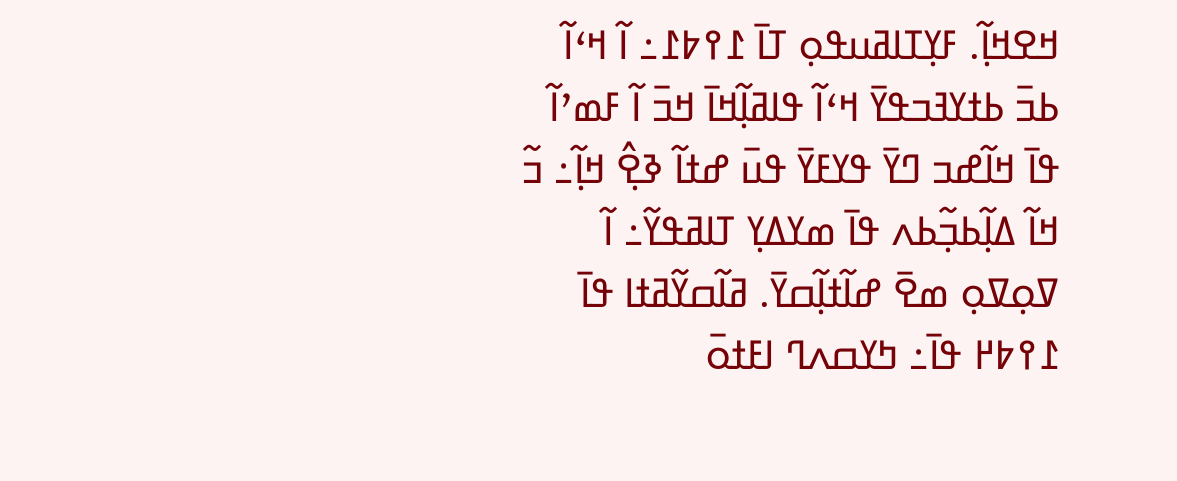ߞߐߞߊ߲߬. ߓߌ߲ߠߊߥߎߟߋ߲ ߠߊ߫ ߁߉߈߁߸ ߊ߬ ߞߵߊ߬ ߕߏ߫ ߕߙߌߔߏߟߌ߫ ߞߵߊ߬ ߟߊߥߊ߲߬ߞߊ߫ ߞߏ߫ ߊ߬ ߓߘߴߊ߬ ߟߊ߫ ߞߊ߬ߝߏ ߣߌ߫ ߟߌߓߌ߫ ߟߎ߫ ߝߙߊ߬ ߢߐ߲߮ ߞߊ߲߬߸ ߏ߬ ߞߊ߬ ߡߊ߲߬ߕߏ߲߬ߕߍ ߟߊ߫ ߘߌߡߌ߲ ߠߊߥߟߌ߬߸ ߊ߬ ߜߋ߲ߜߋ߲ ߘߐ߫ ߝߊ߬ߙߊ߲߬ߛߌ߫. ߥߊ߬ߛߌ߬ߥߙߊ ߟߊ߫ ߁߉߈߂ ߟߊ߫߸ ߤߌߛߍߣ ߊߓߙߋ߫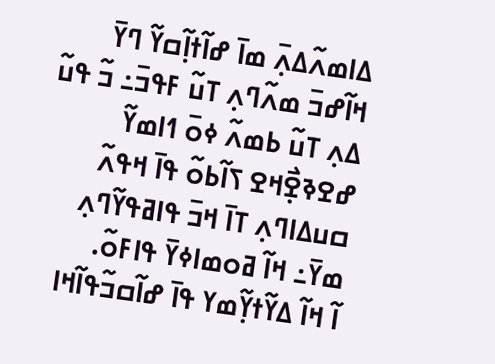ߡߊߘߍ߬ߡߍ߲߫ ߘߊ߫ ߝߊ߬ߙߊ߲߬ߛߌ߬ ߣߌ߫ ߞߊ߬ߝߏ߫ ߘߍ߬ߣߍ߲ ߠߎ߬ ߓߟߏ߫߸ ߏ߬ ߟߎ߬ ߡߍ߲ ߠߎ߬ ߕߘߍ߬ ߦߋ߫ ߗߊߘߌ߬ ߝߐߢߐ߲߯ߞߐ ߖߊ߬ߕߋ߬ ߟߊ߫ ߞߟߍ߬ ߛߎߡߊߣߍ߲ ߠߊ߫ ߞߏ߫ ߟߊߥߟߌ߬ߣߍ߲ ߘߌ߫߸ ߞߊ߬ ߥߋߘߊߦߌ߫ ߟߊߓߋ߬.
ߊ߬ ߞߊ߬ ߡߌ߬ߙߌ߲߬ߘߌ ߟߊ߫ ߝߊ߬ߛߏ߬ߟߊ߬ߞߊ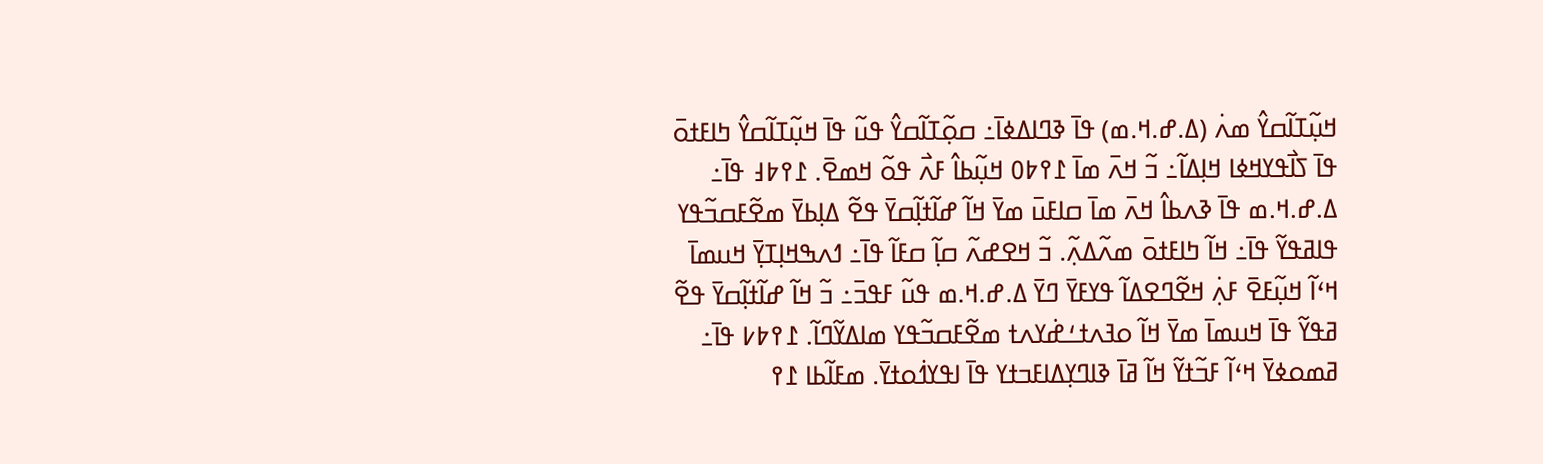ߞߎ߲߬ߠߊ߬ߛߌ߮ ߘߍ߭ (ߡ.ߝ.ߞ.ߘ) ߟߊ߫ ߢߣߊߡߦߊ߫߸ ߛߋ߲߬ߠߊ߬ߛߌ߮ ߟߎ߬ ߟߊ߫ ߞߎ߲߬ߠߊ߬ߛߌ߮ ߤߊߓߙߋ߫ ߟߊ߫ ߖߊ߯ߟߌߞߦߊ ߞߊ߲ߡߊ߬߸ ߏ߬ ߞߍ߫ ߘߊ߫ ߁߉߈߀ ߞߎ߲߬ߕߊ߮ ߓߍ߯ ߟߋ߬ ߞߘߐ߫. ߁߉߈߃ ߟߊ߫߸ ߡ.ߝ.ߞ.ߘ ߟߊ߫ ߢߍߕߊ߮ ߞߍ߫ ߘߊ߫ ߛߊߓߎ߫ ߘߌ߫ ߞߊ߬ ߝߊ߬ߙߊ߲߬ߛߌ߫ ߟߐ߬ ߡߊ߲ߕߌ߫ ߘߐ߬ߓߛߏ߬ߟߌ ߟߊߥߟߌ߬ ߟߊ߫߸ ߞߊ߬ ߤߊߓߙߋ߫ ߘߍ߬ߡߍ߲߬. ߏ߬ ߞߐߝߍ߬ ߛߊ߲߬ ߛߓߊ߬ ߟߊ߫߸ ߗߍߒߞߊ߲ߠߌ߲߫ ߞߎߘߊ߫ ߞߵߊ߬ ߞߎ߲߬ߓߐ߫ ߓߍ߲߭ ߞߐ߬ߣߐߡߊ߬ ߟߌߓߌ߫ ߣߌ߫ ߡ.ߝ.ߞ.ߘ ߟߎ߬ ߓߟߏ߫߸ ߏ߬ ߞߊ߬ ߝߊ߬ߙߊ߲߬ߛߌ߫ ߟߐ߬ ߥߟߌ߬ ߟߊ߫ ߞߎߘߊ߫ ߘߌ߫ ߞߊ߬ ߋߔߍߙߑߝ߭ߌߍߙ ߘߐ߬ߓߛߏ߬ߟߌ ߘߊߡߌ߬ߣߊ߬. ߁߉߈߇ ߟߊ߫߸ ߥߘߋߦߌ߫ ߞߵߊ߬ ߓߏ߬ߙߌ߬ ߞߊ߬ ߥߊ߫ ߢߊߣߌ߲ߡߊߓߏߙߌ ߟߊ߫ ߊߟߌߗ߭ߋߙߌ߫. ߘߓߊ߬ߕߊ ߁߉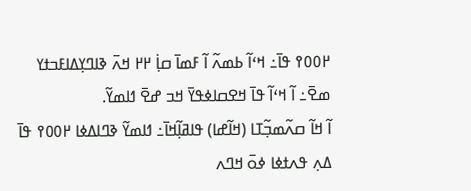߂߀߀߉ ߟߊ߫߸ ߞߵߊ߬ ߕߘߍ߬ ߊ߬ ߓߘߊ߫ ߛߊ߲߭ ߂߂ ߞߍ߫ ߢߊߣߌ߲ߡߊߓߏߙߌ ߘߐ߫߸ ߊ߬ ߞߵߊ߬ ߟߊ߫ ߞߐߛߊߦߟߌ߫ ߞߏ ߝߐ߫ ߗߊߘߌ߬.
ߊ߬ ߞߊ߬ ߛߍ߬ߘߏ߲߬ߠߊ (ߞߊ߬ߝߊ) ߟߊߥߊ߲߬ߞߊ߫߸ ߗߊߘߌ߬ ߢߣߊߡߦߊ ߂߀߀߉ ߟߊ߫ ߡߍ߲ ߟߍߙߦߊ ߦߋ߫ ߞߣߍ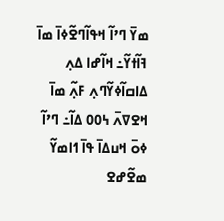ߘߌ߫ ߣߴߊ߬ ߞߟߊ߬ߣߐ߬ߦߊ߫ ߘߊ߫ ߔߊ߬ߙߌ߬߸ ߞߊ߬ߝߊ ߡߍ߲ ߡߊߛߊ߬ߦߌ߬ߣߍ߲ ߓߍ߲߬ ߘߊ߫ ߞߐߜߍ߫ ߆߀߀ ߡߊ߬߸ ߣߴߊ߬ ߦߋ߫ ߞߎߡߊ߫ ߟߊ߫ ߗߊߘߌ߬ ߘߐ߬ߝߐ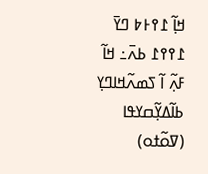ߞߊ߲߬ ߁߉߅߈ ߣߌ߫ ߁߉߉߁ ߕߍ߫߸ ߞߊ߬ ߓߍ߲߬ ߊ߬ ߖߘߍ߬ߞߊߣߌ߲ ߕߊ߬ߡߌ߲߬ߛߌߟߊ (ߜߋ߬ߙߋ)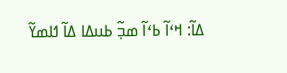ߡߊ߬: ߞߵߊ߬ ߕߵߊ߬ ߘߏ߲߬ ߕߎߡߊ ߡߊ߬ ߗߊߘߌ߬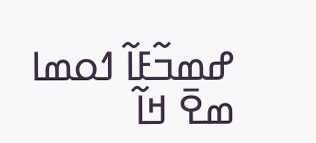ߝߘߏ߬ߓߊ߬ ߗߋߘߊ ߘߐ߫ ߞߊ߬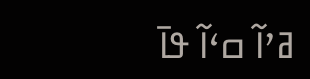ߥߴߊ߬ ߛߵߊ߬ ߟߊ߫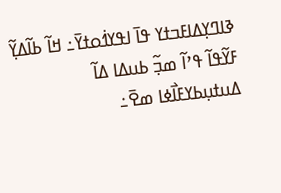ߢߊߣߌ߲ߡߊߓߏߙߌ ߟߊ߫ ߊߟߌߗ߭ߋߙߌ߫߸ ߞߊ߬ ߕߊ߬ߡߌ߲߬ ߓߌ߬ߟߊ߬ ߟߴߊ߬ ߘߏ߲߬ ߕߎߡߊ ߡߊ߬ ߡߎߙߎ߲ߕߌߓߊ߯ߦߊ ߘߐ߫߸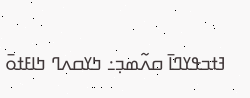ߔߙߏߟߌߣߊ߫ ߛߍ߬ߘߏ߲߸ ߤߌߛߍߣ ߤߊߓߙߋ߫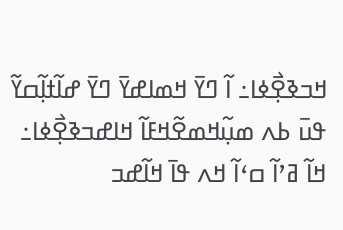ߞߏߢߐ߲߯ߦߊ߸ ߊ߬ ߣߌ߫ ߞߘߊߝߌ߫ ߣߌ߫ ߝߊ߬ߙߊ߲߬ߛߌ߬ ߟߎ߫ ߕߍ ߘߎ߲߬ߞߘߐ߬ߞߓߊ߬ ߞߊߝߏߢߐ߲߯ߦߊ߸ ߞߊ߬ ߥߴߊ߬ ߛߵߊ߬ ߞߍ ߟߊ߫ ߞߊ߬ߝߏ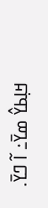ߞߊ߲ߕߌ߮ ߘߌ߫߸ ߊ߬ ߣߌ߫.